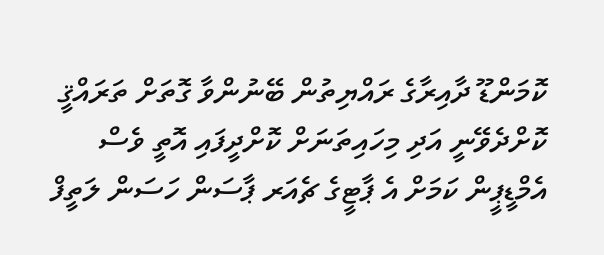ކޮމަންޑޫ ދާއިރާގެ ރައްޔިތުން ބޭނުންވާ ގޮތަށް ތަރައްޤީ ކޮށްދެވޭނީ އަދި މިހައިތަނަށް ކޮށްދީފައި އޮތީ ވެސް އެމްޑީޕީން ކަމަށް އެ ޕާޓީގެ ޗެއަރ ޕާސަން ހަސަން ލަތީފް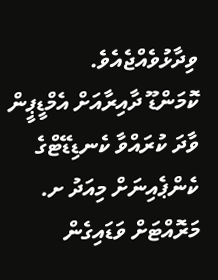ވިދާޅުވެއްޖެއެވެ.
ކޮމަންޑޫ ދާއިރާއަށް އެމްޑީޕީން ވާދަ ކުރައްވާ ކެނޑިޑޭޓްގެ ކެންޕެއިނަށް މިއަދު ށ. މަރޮއްޓަށް ވަޑައިގެން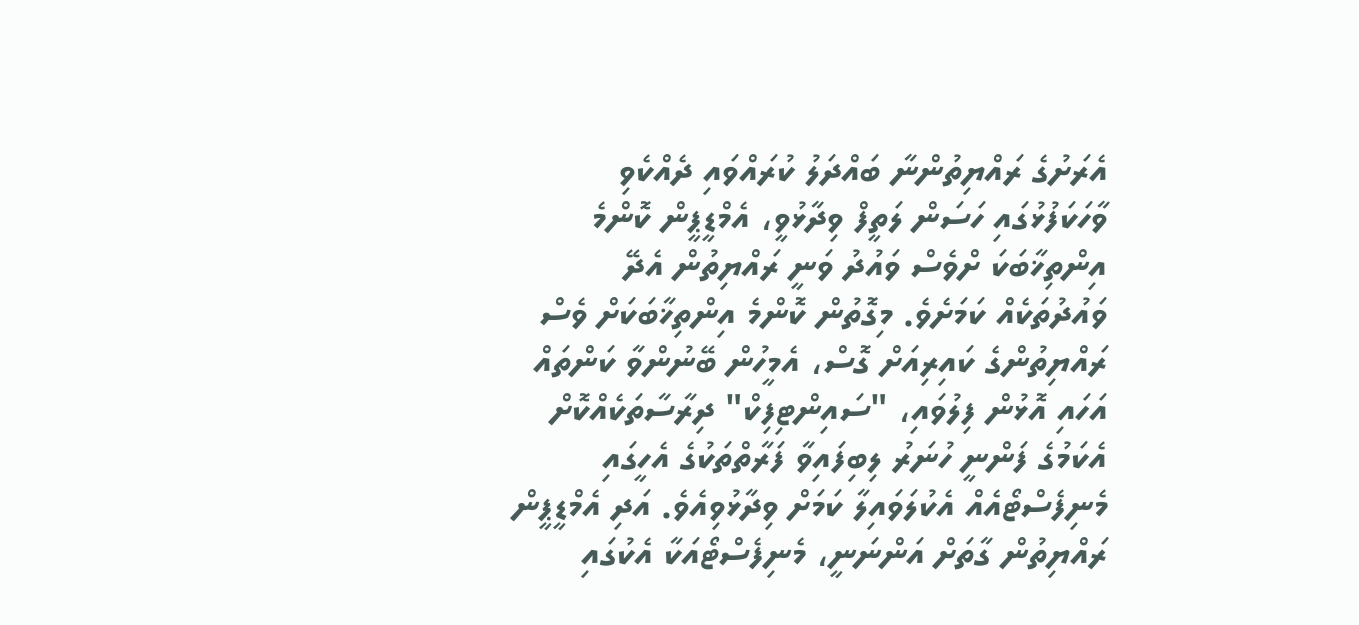އެރަށުގެ ރައްޔިތުންނާ ބައްދަލު ކުރައްވައި ދެއްކެވި ވާހަކަފުޅުގައި ހަސަން ލަތީފް ވިދާޅުވީ، އެމްޑީޕީން ކޮންމެ އިންތިޚާބަކަ ށްވެސް ވައުދު ވަނީ ރައްޔިތުން އެދޭ ވައުދުތަކެއް ކަމަށެވެ. މިގޮތުން ކޮންމެ އިންތިޚާބަކަށް ވެސް ރައްޔިތުންގެ ކައިރިއަށް ގޮސް، އެމީހުން ބޭނުންވާ ކަންތައް އަހައި އޮޅުން ފިލުވައި، "ސައިންޓިފިކް" ދިރާސާތަކެއްކޮށް އެކަމުގެ ފަންނީ ހުނަރު ލިބިފައިވާ ފަރާތްތަކުގެ އެހީގައި މެނިފެސްޓޯއެއް އެކުލަވައިލާ ކަމަށް ވިދާޅުވިއެވެ. އަދި އެމްޑީޕީން ރައްޔިތުން ގާތަށް އަންނަނީ، މެނިފެސްޓޯއަކާ އެކުގައި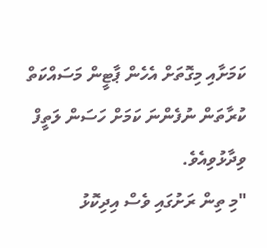ކަމަށާއި މިގޮތަށް އެހެން ޕާޓީން މަސައްކަތް ކުރާތަން ނުފެންނަ ކަމަށް ހަސަން ލަތީފް ވިދާޅުވިއެވެ.
"މި ތިން ރަށުގައި ވެސް އިދިކޮޅު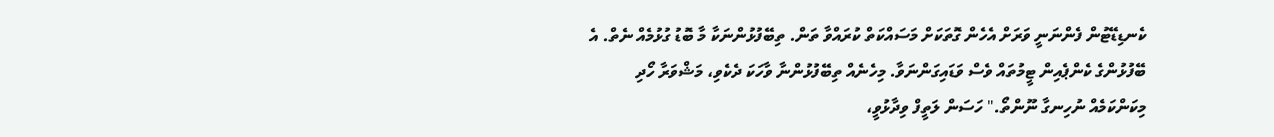ކެނޑިޑޭޓުން ފެންނަނީ ވަރަށް އެހެން ގޮތަކަށް މަސައްކަތް ކުރައްވާ ތަން. ތިބޭފުޅުންނަކާ މާ ބޮޑު ގުޅުމެއް ނެތް. އެ ބޭފުޅުންގެ ކެންޕެއިން ޓީމުތައް ވެސް ވަޑައިގަންނަވާ. މިހެނެއް ތިބޭފުޅުންނާ ވާހަކަ ދެކެވި، މަޝްވަރާ ހޯދި މިކަންކަމެއް ނުހިނގާ ނޫންތޯ." ހަސަން ލަތީފް ވިދާޅުވީ،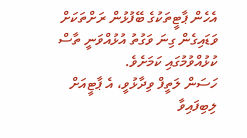އެހެން ޕާޓީތަކުގެ ބޭފުޅުން ރަށްތަކަށް ވަޑައިގެން ގިނަ ވަގުތު އުޅުއްވަނީ ތާސް ކުޅުއްވުމުގައި ކަމަށެވެ.
ހަސަން ލަތީފް ވިދާޅުވީ، އެ ޕާޓީއަށް ލިބިފައިވާ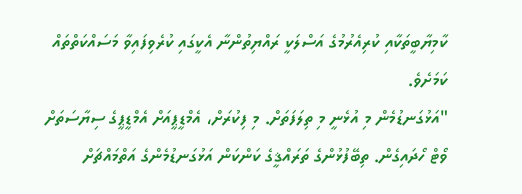ކާމިޔާބީތަކާއި ކުރިއެރުމުގެ އަސްލަކީ ރައްޔިތުންނާ އެކީގައި ކުރެވިފައިވާ މަސައްކަތްތައް ކަމަށެވެ.
"އަޅުގަނޑުމެން މި އުޅެނީ މި ތިލަފަތަށް. މި ފިކުރަށް، އެމްޑީޕީއަށް އެމްޑީޕީގެ ސިޔާސަތަށް ވޯޓް ހޯދައިގެން. ތިބޭފުޅުންގެ ތަރައްޤީގެ ކަންކަން އަޅުގަނޑުމެންގެ އަތްމައްޗަށް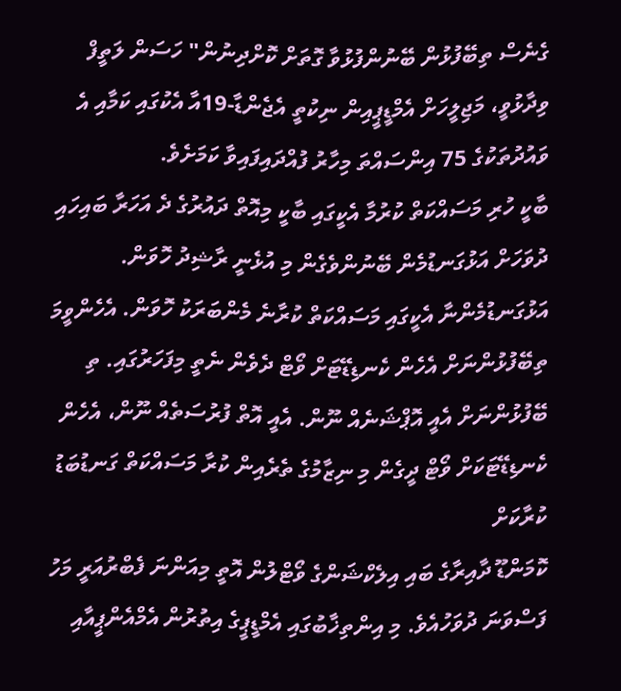ގެނެސް ތިބޭފުޅުން ބޭނުންފުޅުވާ ގޮތަށް ކޮށްދިނުން" ހަސަން ލަތީފް ވިދާޅުވީ، މަޖިލީހަށް އެމްޑީޕީއިން ނިކުތީ އެޖެންޑާ-19އާ އެކުގައި ކަމާއި އެ ވައުދުތަކުގެ 75 އިންސައްތަ މިހާރު ފުއްދައިފައިވާ ކަމަށެވެ.
ބާކީ ހުރި މަސައްކަތް ކުރުމާ އެކީގައި ބާކީ މިއޮތް ދައުރުގެ ދެ އަހަރާ ބައިހައި ދުވަހަށް އަޅުގަނޑުމެން ބޭނުންވެގެން މި އުޅެނީ ރާޝިދު ހޮވަން. އަޅުގަނޑުމެންނާ އެކީގައި މަސައްކަތް ކުރާނެ މެންބަރަކު ހޮވަން. އެހެންވީމަ ތިބޭފުޅުންނަށް އެހެން ކެނޑިޑޭޓަށް ވޯޓް ދެވެން ނެތީ މިފަހަރުގައި. ތި ބޭފުޅުންނަށް އެއީ އޮޕްޝަނެއް ނޫން. އެއީ އޮތް ފުރުސަތެއް ނޫން، އެހެން ކެނޑިޑޭޓަކަށް ވޯޓް ދީގެން މި ނިޒާމުގެ ތެރެއިން ކުރާ މަސައްކަތް ގަނޑުބަޑު ކުރާކަށް
ކޮމަންޑޫ ދާއިރާގެ ބައި އިލެކްޝަންގެ ވޯޓްލުން އޮތީ މިއަންނަ ފެބްރުއަރީ މަހު ފަސްވަނަ ދުވަހުއެވެ. މި އިންތިޚާބުގައި އެމްޑީޕީގެ އިތުރުން އެމްއެންޕީއާއި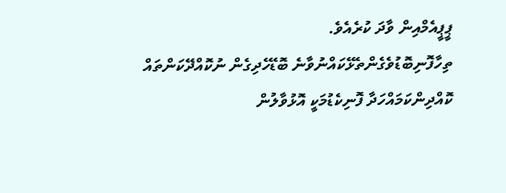ޕީޕީއެމްއިން ވާދަ ކުރެއެވެ.
ތިހާފޮނިބޮޑުވެގެންތެޅޭކައްނުވާނެ ބޮޑޭހެދިގެން ނުކޮއްދޭކަންތައް ކޮއްދިންކަމައްހަދާ ފޮނިކެޑުމަކީ އޮޅުވާލުން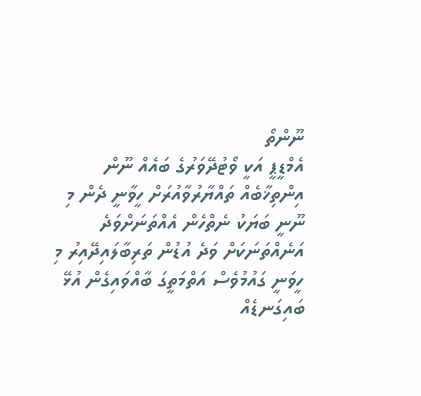ނޫންތޯ
އެމްޑީޕީ އަކީ ވޯޓުދޭވަރުގެ ބައެއް ނޫން އިންތިޚާބެއް ތައްޔާރުވާއުރަށް ހީވާނީ ދެން މި ނޫނީ ބަޔަކު ނެތްހެން އެއްތަނަށްވަދެ އަނެއްތަނަކަށް ވަދެ އުޑުން ތަރިބާލައިދޭއިރު މި ހީވަނީ ގައުމުވެސް އަތްމަތީގަ ބާއްވައިގެން އުޅޭ ބައިގަނޑެއް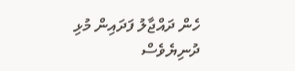ހެން ދައްޖާލު ފަދައިން މުޅި ދުނިޔެވެސް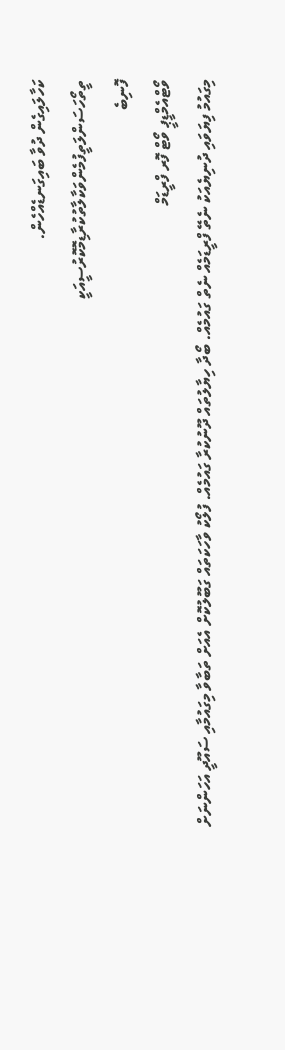ކަހާލައިގެން ދުވާ ބައިގަނޑެއްހެން.
ތީތޯހަސަންލަތީފުމެންވަކާލާތުކުރާޑިމޮކޮރުސީއަކީ
ފޮނިބެ
ވޯޓްއެމްޑީޕީ ވޯޓް ފޮރ ފްރީޑަމް
މިގައުމު ފިޔަވައި ދުނިޔެއަކު ނެތޭ ފްރީޑަމެއް ނެތް ގައުމެއް. ބޯދާ ހިޔާލުތައް ދޫނުކުރާ ގައުމެއް. ފުލޯކު ވާހަކަތައް ގަބޫލުކޮށް އެއަށް ތަބާވާ މިގައުމާއި ސައޫދީ އަހަންނަށް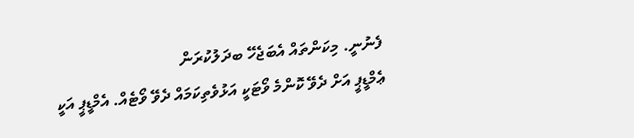ފެނުނީ. މިކަންތައް އެބަޖެހޭ ބދަލުކުރަން
ޢެމްޑީޕީ އަށް ދެވޭ ކޮންމެ ވޯޓަކީ އަޅުވެތިކަމައް ދެވޭ ވޯޓެއް. އެމްޑީޕީ އަކީ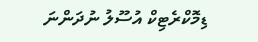ޑިމޮކްރެޓިކް އުސޫލު ނުދަންނަ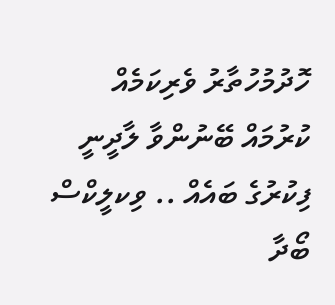ހޮދުމުހުތާރު ވެރިކަމެއް ކުރުމައް ބޭނުންވާ ލާދީނީ ފިކުރުގެ ބައެއް .. ވިކލީކްސް ބޯދާ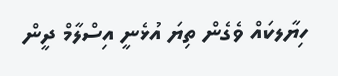ހިޔާލކައް ވެގެން ތިޔަ އުޅެނީ އިސްލާމް ދީން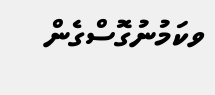ވކަމުނުގޮސްގެން